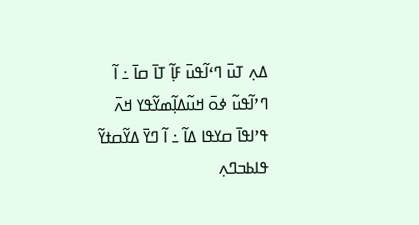ߡߍ߲ ߠߎ߫ ߣߵߊ߬ߟߎ߫ ߓߊ߲߬ ߠߊ߫ ߛߊ߫ ߸ ߊ߬ ߣߴߊ߬ߟߎ߬ ߦߋ߫ ߞߎ߬ߡߊ߲߬ߘߌ߬ߟߌ ߞߍ߫ ߟߴߊߟߊ߫ ߛߌߟߊ ߡߊ߬ ߸ ߊ߬ ߣߌ߫ ߡߌ߬ߛߙߌ߬ ߟߊߕߏߣߍ߲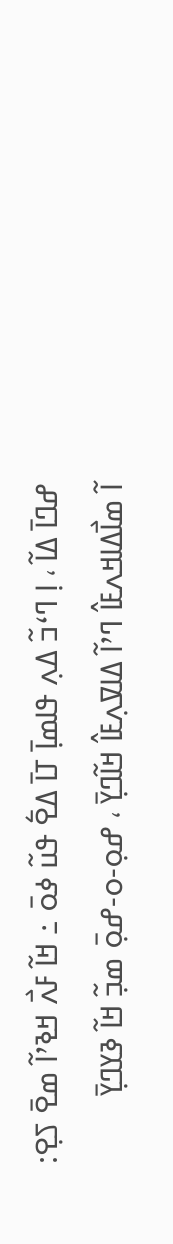ߝߣߊ߫ ߡߊ߬ ، ߊ߲ ߣߵߏ߬ ߡߍ߲ ߟߊߘߊ߲߫ ߠߊ߫ ߡߐ߱ ߟߎ߬ ߦߋ߫ ߸ ߞߊ߬ ߓߍ߯ ߞߢߴߊ߬ ߘߐ߫ ߖߐ߲: ߊ߬ ߘߊ߯ߡߊߞߍߓߊ߮ ߣߴߊ߬ ߡߊߜߍ߲ߓߊ߮ ߞߊ߬ߣߌ߲߫ ، ߝߋ߲-ߋ-ߝߋ߲߫ ߘߏ߲߬ ߞߊ߬ ߢߌߣߌ߲߫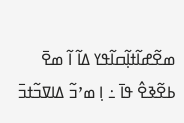ߘߐ߬ߝߊ߬ߙߊ߲߬ߛߊ߬ߟߌ ߡߊ߬ ߊ߬ ߘߐ߫ ߕߐ߬ߢߐ߮ ߟߊ߫ ߸ ߊ߲ ߘߴߏ߬ ߡߊߜߏ߬ߙߏ߫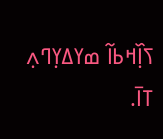ߖߊ߲߰ߞߕߊ߬ ߘߌߡߌ߲ߣߍ߲ ߠߊ߫.